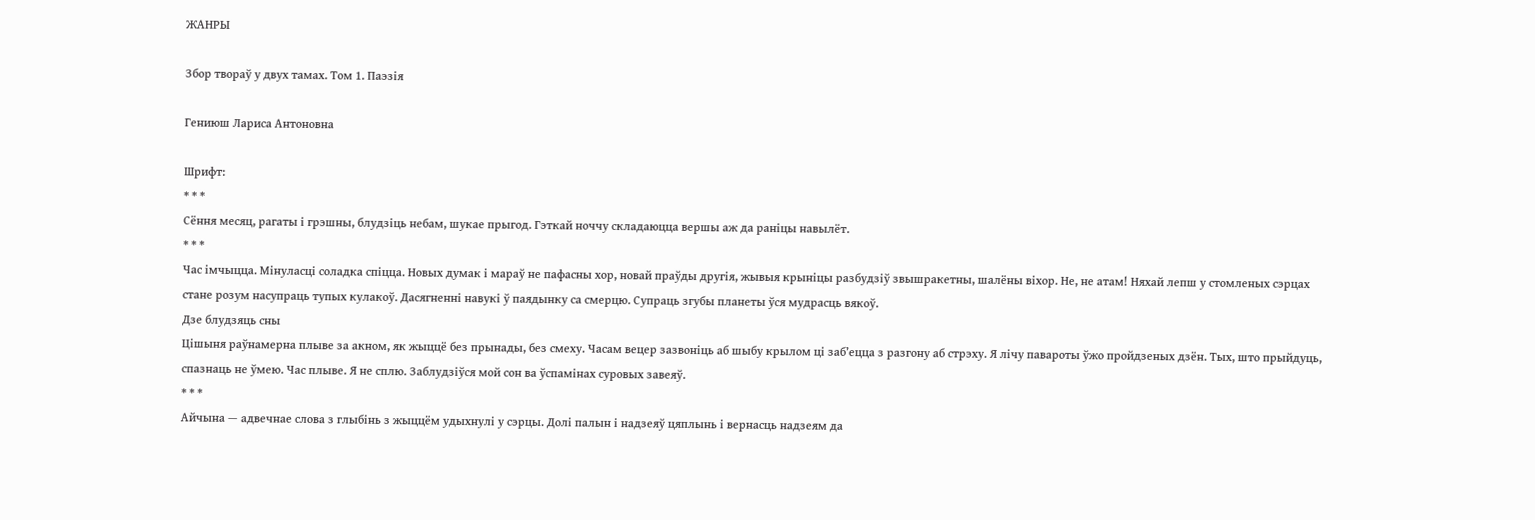ЖАНРЫ

Збор твораў у двух тамах. Том 1. Паэзія

Гениюш Лариса Антоновна

Шрифт:
* * *
Сёння месяц, рагаты і грэшны, блудзіць небам, шукае прыгод. Гэткай ноччу складаюцца вершы аж да раніцы навылёт.
* * *
Час імчыцца. Мінуласці соладка спіцца. Новых думак і мараў не пафасны хор, новай праўды другія, жывыя крыніцы разбудзіў звышракетны, шалёны віхор. Не, не атам! Няхай лепш у стомленых сэрцах стане розум насупраць тупых кулакоў. Дасягненні навукі ў паядынку са смерцю. Супраць згубы планеты ўся мудрасць вякоў.
Дзе блудзяць сны
Цішыня раўнамерна плыве за акном, як жыццё без прынады, без смеху. Часам вецер зазвоніць аб шыбу крылом ці заб’ецца з разгону аб стрэху. Я лічу павароты ўжо пройдзеных дзён. Тых, што прыйдуць, спазнаць не ўмею. Час плыве. Я не сплю. Заблудзіўся мой сон ва ўспамінах суровых завеяў.
* * *
Айчына — адвечнае слова з глыбінь з жыццём удыхнулі у сэрцы. Долі палын і надзеяў цяплынь і вернасць надзеям да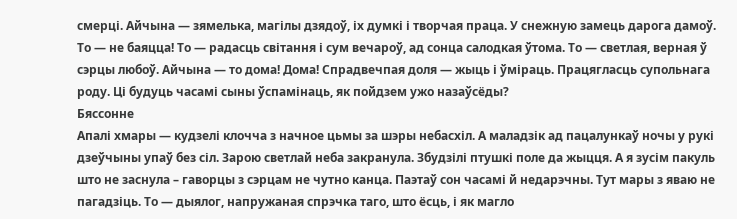смерці. Айчына — зямелька, магілы дзядоў, іх думкі і творчая праца. У снежную замець дарога дамоў. То — не баяцца! То — радасць світання і сум вечароў, ад сонца салодкая ўтома. То — светлая, верная ў сэрцы любоў. Айчына — то дома! Дома! Спрадвечпая доля — жыць і ўміраць. Працягласць супольнага роду. Ці будуць часамі сыны ўспамінаць, як пойдзем ужо назаўсёды?
Бяссонне
Апалі хмары — кудзелі клочча з начное цьмы за шэры небасхіл. А маладзік ад пацалункаў ночы у рукі дзеўчыны упаў без сіл. Зарою светлай неба закранула. Збудзілі птушкі поле да жыцця. А я зусім пакуль што не заснула – гаворцы з сэрцам не чутно канца. Паэтаў сон часамі й недарэчны. Тут мары з яваю не пагадзіць. То — дыялог, напружаная спрэчка таго, што ёсць, і як магло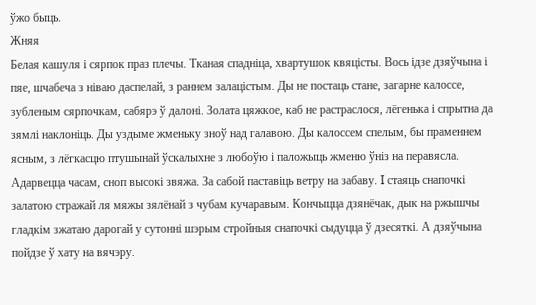ўжо быць.
Жняя
Белая кашуля і сярпок праз плечы. Тканая спадніца, хвартушок квяцісты. Вось ідзе дзяўчына і пяе, шчабеча з ніваю даспелай, з раннем залацістым. Ды не постаць стане, загарне калоссе, зубленым сярпочкам, сабярэ ў далоні. Золата цяжкое, каб не растраслося, лёгенька і спрытна да зямлі наклоніць. Ды уздыме жменьку зноў над галавою. Ды калоссем спелым, бы праменнем ясным, з лёгкасцю птушынай ўскалыхне з любоўю і паложыць жменю ўніз на перавясла. Адарвецца часам, сноп высокі звяжа. За сабой паставіць ветру на забаву. I стаяць снапочкі залатою стражай ля мяжы зялёнай з чубам кучаравым. Кончыцца дзянёчак, дык на ржышчы гладкім зжатаю дарогай у сутонні шэрым стройныя снапочкі сыдуцца ў дзесяткі. А дзяўчына пойдзе ў хату на вячэру.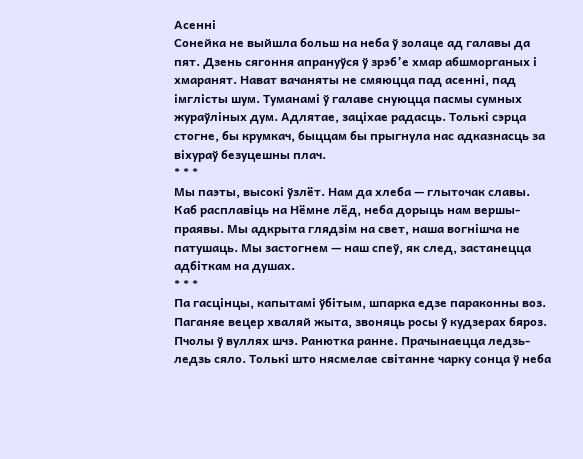Асенні
Сонейка не выйшла больш на неба ў золаце ад галавы да пят. Дзень сягоння апрануўся ў зрэб’е хмар абшморганых і хмаранят. Нават вачаняты не смяюцца пад асенні, пад імглісты шум. Туманамі ў галаве снуюцца пасмы сумных жураўліных дум. Адлятае, заціхае радасць. Толькі сэрца стогне, бы крумкач, быццам бы прыгнула нас адказнасць за віхураў безуцешны плач.
* * *
Мы паэты, высокі ўзлёт. Нам да хлеба — глыточак славы. Каб расплавіць на Нёмне лёд, неба дорыць нам вершы-праявы. Мы адкрыта глядзім на свет, наша вогнішча не патушаць. Мы застогнем — наш спеў, як след, застанецца адбіткам на душах.
* * *
Па гасцінцы, капытамі ўбітым, шпарка едзе параконны воз. Паганяе вецер хваляй жыта, звоняць росы ў кудзерах бяроз. Пчолы ў вуллях шчэ. Ранютка ранне. Прачынаецца ледзь-ледзь сяло. Толькі што нясмелае світанне чарку сонца ў неба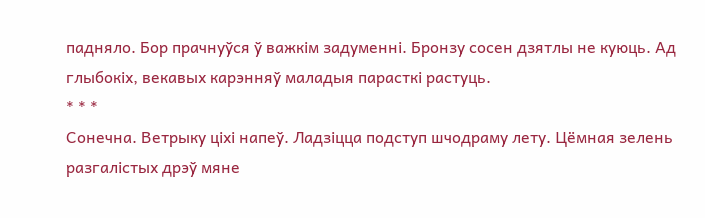падняло. Бор прачнуўся ў важкім задуменні. Бронзу сосен дзятлы не куюць. Ад глыбокіх, векавых карэнняў маладыя парасткі растуць.
* * *
Сонечна. Ветрыку ціхі напеў. Ладзіцца подступ шчодраму лету. Цёмная зелень разгалістых дрэў мяне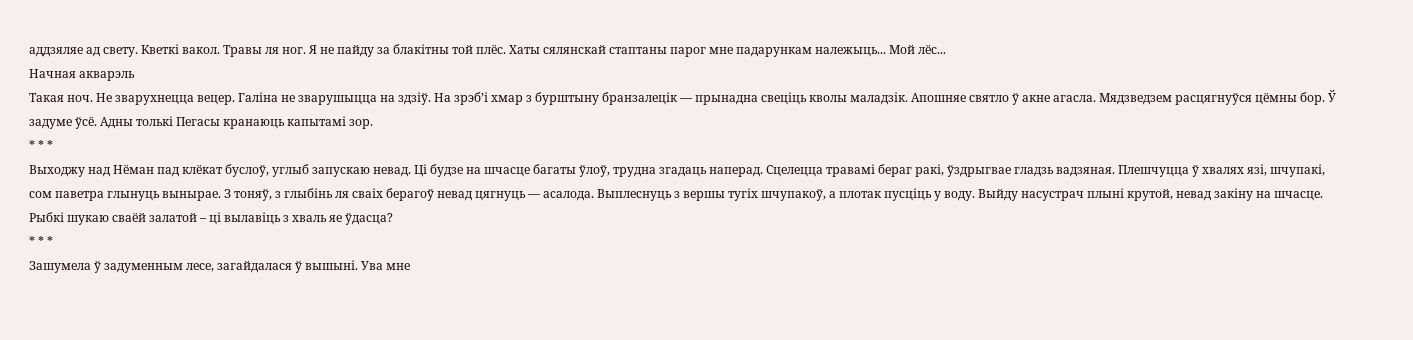аддзяляе ад свету. Кветкі вакол. Травы ля ног. Я не пайду за блакітны той плёс. Хаты сялянскай стаптаны парог мне падарункам належыць... Мой лёс...
Начная акварэль
Такая ноч. Не зварухнецца вецер. Галіна не зварушыцца на здзіў. На зрэб’і хмар з бурштыну бранзалецік — прынадна свеціць кволы маладзік. Апошняе святло ў акне агасла. Мядзведзем расцягнуўся цёмны бор. Ў задуме ўсё. Адны толькі Пегасы кранаюць капытамі зор.
* * *
Выходжу над Нёман пад клёкат буслоў, углыб запускаю невад. Ці будзе на шчасце багаты ўлоў, трудна згадаць наперад. Сцелецца травамі бераг ракі, ўздрыгвае гладзь вадзяная. Плешчуцца ў хвалях язі, шчупакі, сом паветра глынуць вынырае. З тоняў, з глыбінь ля сваіх берагоў невад цягнуць — асалода. Выплеснуць з вершы тугіх шчупакоў, а плотак пусціць у воду. Выйду насустрач плыні крутой, невад закіну на шчасце. Рыбкі шукаю сваёй залатой – ці вылавіць з хваль яе ўдасца?
* * *
Зашумела ў задуменным лесе, загайдалася ў вышыні. Ува мне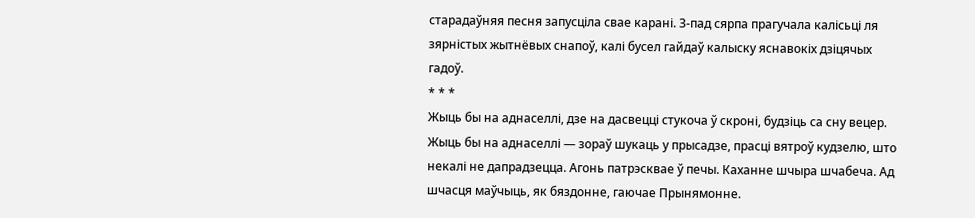старадаўняя песня запусціла свае карані. З-пад сярпа прагучала калісьці ля зярністых жытнёвых снапоў, калі бусел гайдаў калыску яснавокіх дзіцячых гадоў.
* * *
Жыць бы на аднаселлі, дзе на дасвецці стукоча ў скроні, будзіць са сну вецер. Жыць бы на аднаселлі — зораў шукаць у прысадзе, прасці вятроў кудзелю, што некалі не дапрадзецца. Агонь патрэсквае ў печы. Каханне шчыра шчабеча. Ад шчасця маўчыць, як бяздонне, гаючае Прынямонне.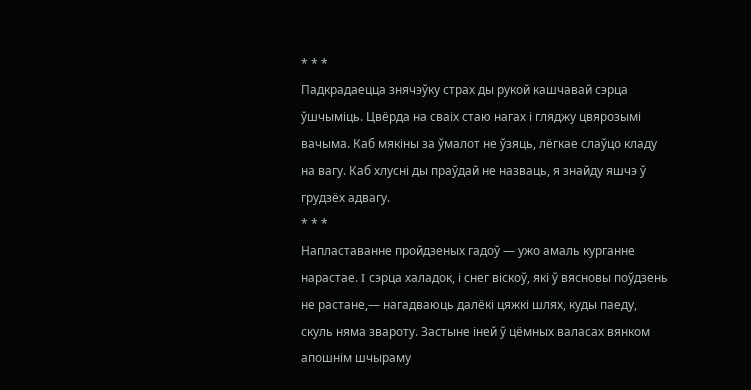* * *
Падкрадаецца знячэўку страх ды рукой кашчавай сэрца ўшчыміць. Цвёрда на сваіх стаю нагах і гляджу цвярозымі вачыма. Каб мякіны за ўмалот не ўзяць, лёгкае слаўцо кладу на вагу. Каб хлусні ды праўдай не назваць, я знайду яшчэ ў грудзёх адвагу.
* * *
Напластаванне пройдзеных гадоў — ужо амаль курганне нарастае. I сэрца халадок, і снег віскоў, які ў вясновы поўдзень не растане,— нагадваюць далёкі цяжкі шлях, куды паеду, скуль няма звароту. Застыне іней ў цёмных валасах вянком апошнім шчыраму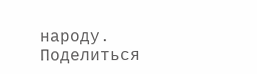народу.
Поделиться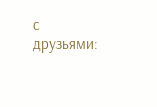с друзьями: